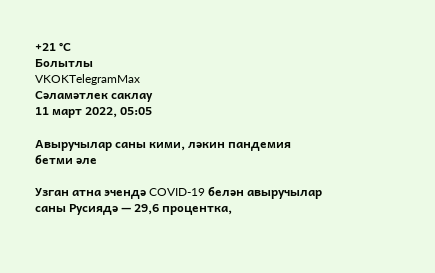+21 °С
Болытлы
VKOKTelegramMax
Сәламәтлек саклау
11 март 2022, 05:05

Авыручылар саны кими, ләкин пандемия бетми әле

Узган атна эчендә COVID-19 белән авыручылар саны Русиядә — 29,6 процентка,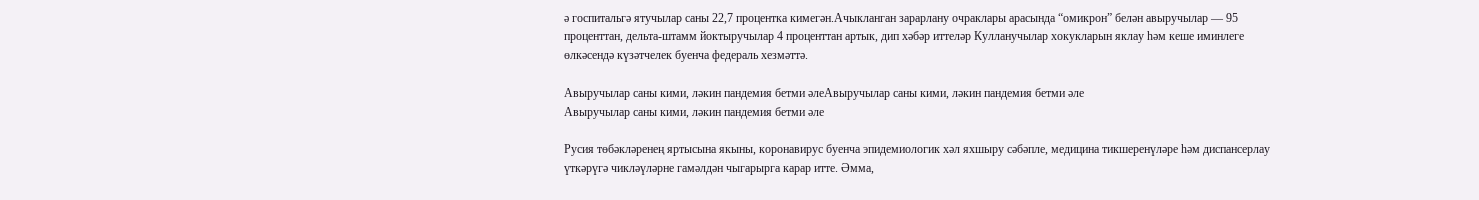ә госпитальгә ятучылар саны 22,7 процентка кимегән.Ачыкланган зарарлану очраклары арасында “омикрон” белән авыручылар — 95 проценттан, дельта-штамм йоктыручылар 4 проценттан артык, дип хәбәр иттеләр Кулланучылар хокукларын яклау һәм кеше иминлеге өлкәсендә күзәтчелек буенча федераль хезмәттә.

Авыручылар саны кими, ләкин пандемия бетми әлеАвыручылар саны кими, ләкин пандемия бетми әле
Авыручылар саны кими, ләкин пандемия бетми әле

Русия төбәкләренең яртысына якыны, коронавирус буенча эпидемиологик хәл яхшыру сәбәпле, медицина тикшеренүләре һәм диспансерлау үткәрүгә чикләүләрне гамәлдән чыгарырга карар итте. Әмма,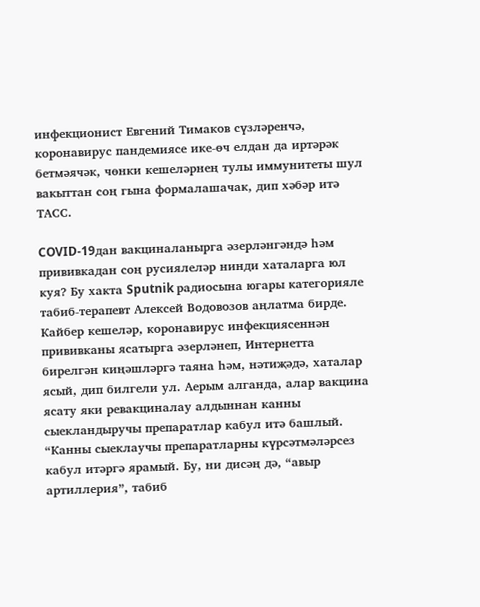инфекционист Евгений Тимаков сүзләренчә, коронавирус пандемиясе ике-өч елдан да иртәрәк бетмәячәк, чөнки кешеләрнең тулы иммунитеты шул вакыттан соң гына формалашачак, дип хәбәр итә ТАСС.

COVID-19дан вакциналанырга әзерләнгәндә һәм прививкадан соң русиялеләр нинди хаталарга юл куя? Бу хакта Sputnik радиосына югары категорияле табиб-терапевт Алексей Водовозов аңлатма бирде.
Кайбер кешеләр, коронавирус инфекциясеннән прививканы ясатырга әзерләнеп, Интернетта бирелгән киңәшләргә таяна һәм, нәтиҗәдә, хаталар ясый, дип билгели ул. Аерым алганда, алар вакцина ясату яки ревакциналау алдыннан канны сыекландыручы препаратлар кабул итә башлый.
“Канны сыеклаучы препаратларны күрсәтмәләрсез кабул итәргә ярамый. Бу, ни дисәң дә, “авыр артиллерия”, табиб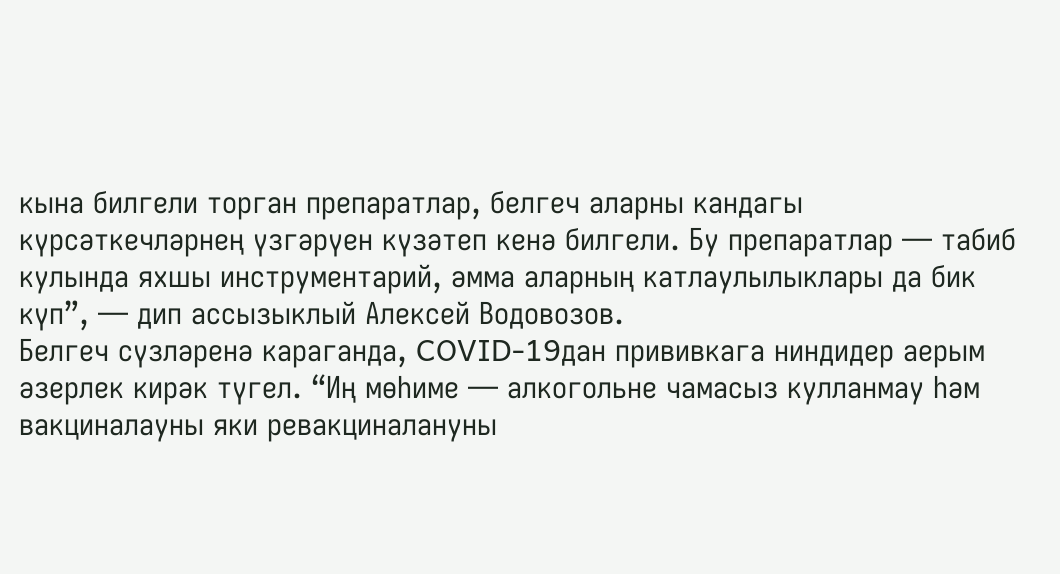кына билгели торган препаратлар, белгеч аларны кандагы күрсәткечләрнең үзгәрүен күзәтеп кенә билгели. Бу препаратлар — табиб кулында яхшы инструментарий, әмма аларның катлаулылыклары да бик күп”, — дип ассызыклый Алексей Водовозов.
Белгеч сүзләренә караганда, COVID-19дан прививкага ниндидер аерым әзерлек кирәк түгел. “Иң мөһиме — алкогольне чамасыз кулланмау һәм вакциналауны яки ревакциналануны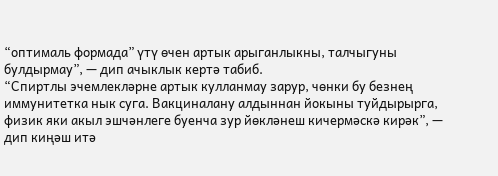“оптималь формада” үтү өчен артык арыганлыкны, талчыгуны булдырмау”, — дип ачыклык кертә табиб.
“Спиртлы эчемлекләрне артык кулланмау зарур, чөнки бу безнең иммунитетка нык суга. Вакциналану алдыннан йокыны туйдырырга, физик яки акыл эшчәнлеге буенча зур йөкләнеш кичермәскә кирәк”, — дип киңәш итә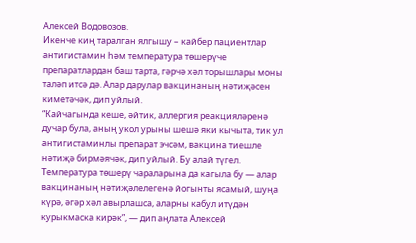Алексей Водовозов.
Икенче киң таралган ялгышу – кайбер пациентлар антигистамин һәм температура төшерүче препаратлардан баш тарта, гәрчә хәл торышлары моны таләп итсә дә. Алар дарулар вакцинаның нәтиҗәсен киметәчәк, дип уйлый.
“Кайчагында кеше, әйтик, аллергия реакцияләренә дучар була, аның укол урыны шешә яки кычыта, тик ул антигистаминлы препарат эчсәм, вакцина тиешле нәтиҗә бирмәячәк, дип уйлый. Бу алай түгел. Температура төшерү чараларына да кагыла бу — алар вакцинаның нәтиҗәлелегенә йогынты ясамый, шуңа күрә, әгәр хәл авырлашса, аларны кабул итүдән курыкмаска кирәк”, — дип аңлата Алексей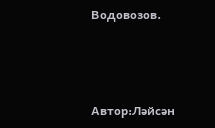Водовозов.



Автор:Ләйсән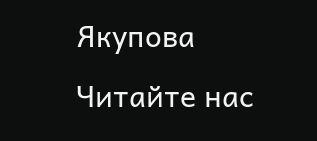Якупова
Читайте нас